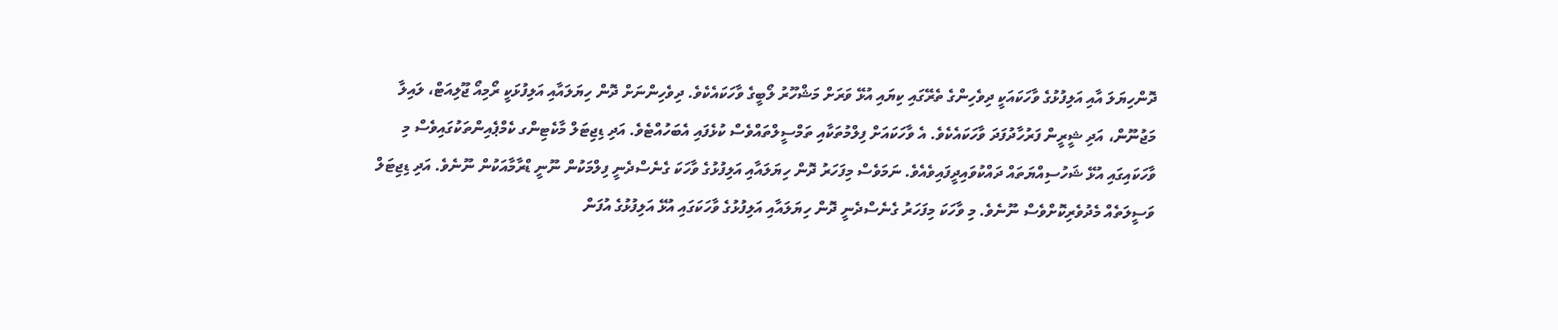ދޮންހިޔަލަ އާއި އަލިފުޅުގެ ވާހަކައަކީ ދިވެހިންގެ ތެރޭގައި ކިޔައި އުޅޭ ވަރަށް މަޝްހޫރު ލޯބީގެ ވާހަކައެކެވެ. ދިވެހިންނަށް ދޮން ހިޔަލައާއި އަލިފުޅަކީ ރޯމިއޯ ޖޫލިއަޓް، ލައިލާ މަޖުނޫން، އަދި ޝީރީން ފަރުހާދުފަދަ ވާހަކައެކެވެ. އެ ވާހަކައަށް ފިލްމުތަކާއި ތަމްސީލްތައްވެސް ކުޅެފައި އެބަހުއްޓެވެ. އަދި ޑިޖިޓަލް މާކެޓިންގ ކެމްޕެއިންތަކުގައިވެސް މި ވާހަކައިގައި އުޅޭ ޝަހުސިއްޔަތައް ދައްކުވައިދީފައިވެއެވެ. ނަމަވެސް މިފަހަރު ދޮން ހިޔަލައާއި އަލިފުޅުގެ ވާހަކަ ގެނެސްދެނީ ފިލްމަކުން ނޫނީ ޑްރާމާއަކުން ނޫނެވެ. އަދި ޑިޖިޓަލް ވަސީލަތެއް މެދުވެރިކޮށްވެސް ނޫނެވެ. މި ވާހަކަ މިފަހަރު ގެނެސްދެނީ ދޮން ހިޔަލައާއި އަލިފުޅުގެ ވާހަކަގައި އުޅޭ އަލިފުޅުގެ އުފަން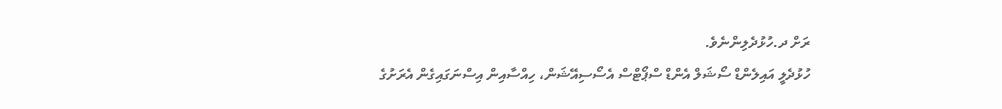ރަށް ދ.ހުޅުދެލިންނެވެ.
ހުޅުދެލީ އައިލެންޑް ސޯޝަލް އެންޑް ސްޕޯޓްސް އެސޯސިއޭޝަން، ހިއްސާއިން އިސްނަގައިގެން އެރަށުގެ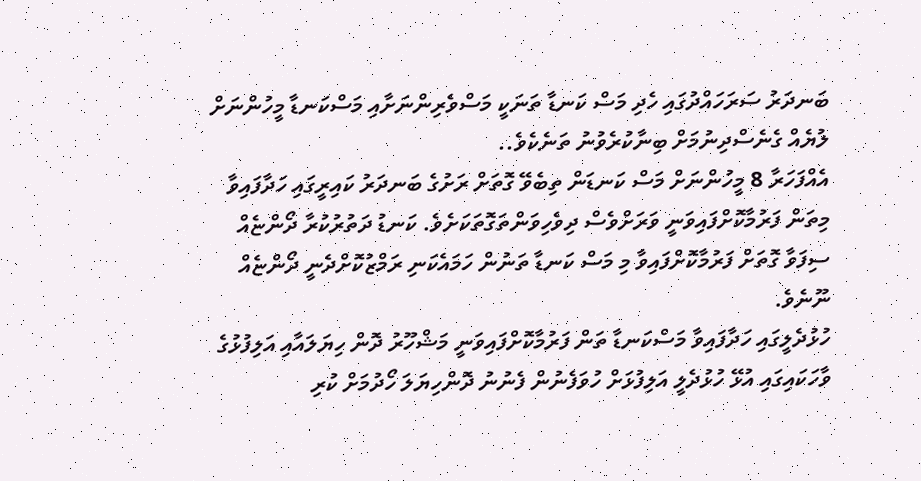ބަނދަރު ސަރަހައްދުގައި ހެދި މަސް ކަނޑާ ތަނަކީ މަސްވެރިންނަށާއި މަސްކަނޑާ މީހުންނަށް ލުޔެއް ގެނެސްދިނުމަށް ބިނާކުރެވުނު ތަނެކެވެ..
އެއްފަހަރާ 8 މީހުންނަށް މަސް ކަނޑަން ތިބެވޭ ގޮތަށް ރަށުގެ ބަނދަރު ކައިރީގައި ހަދާފައިވާ މިތަން ފަރުމާކޮށްފައިވަނީ ވަރަށްވެސް ދިވެހިވަންތަގޮތަކަށެވެ. ކަނޑު ދަތުރުކުރާ ދޯންޏެއް ސިފަވާ ގޮތަށް ފަރުމާކޮށްފައިވާ މި މަސް ކަނޑާ ތަނުން ހަމައެކަނި ރަމްޒުކޮށްދެނީ ދޯންޏެއް ނޫނެވެ.
ހުޅުދެލީގައި ހަދާފައިވާ މަސްކަނޑާ ތަން ފަރުމާކޮށްފައިވަނީ މަޝްހޫރު ދޮން ހިޔަލައާއި އަލިފުޅުގެ ވާހަކައިގައި އުޅޭ ހުޅުދެލީ އަލިފުޅަށް ހުވަފެނުން ފެނުނު ދޮންހިޔަލަ ހޯދުމަށް ކުރި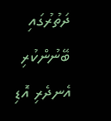ދަތުރުގައި ބޭނުންކުރި އެނދެރި އޮޑި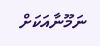ނަމޫނާއަކަށް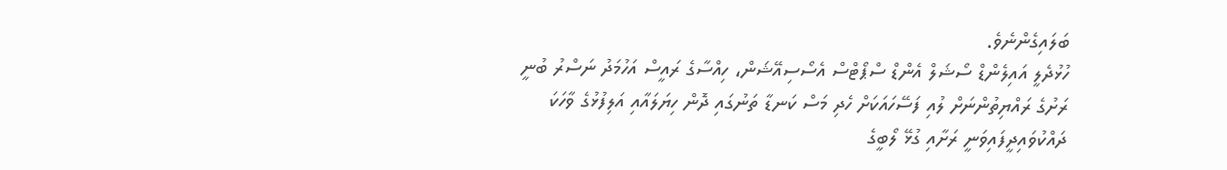ބަލައިގެންނެވެ.
ހުޅުދެލީ އައިލެންޑް ސޯޝަލް އެންޑް ސްޕޯޓްސް އެސޯސިއޭޝަން، ހިއްސާގެ ރައީސް އަހުމަދު ނަސްރު ބުނީ ރަށުގެ ރައްޔިތުންނަށް ލުއި ފަސޭހައަކަށް ހެދި މަސް ކަނޑާ ތަނުގައި ދޮން ހިޔަލައާއި އަލިފުޅުގެ ވާހަކަ ދައްކުވައިދީފައިވަނީ ރަށާއި ގުޅޭ ލޯބީގެ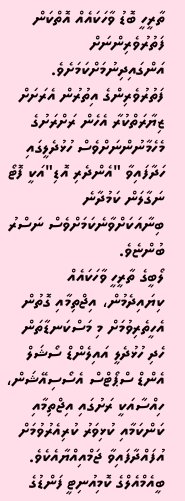ތާރީހީ ބޮޑު ވާހަކައެއް އޮތްކަން ފަތުރުވެރިންނަށް އަންގައިދިނުމަށްކަމަށެވެ. ފަތުރުވެރިންގެ އިތުރުން އެރަށަށް ޒިޔާރަތްކުރާ އެހެން ރަށްރަށުގެ މެހެމާނުންނަށްވެސް ހުޅުދެލީގައި ހަދާފައިވާ "އެންދެރި އޮޑި"އަކީ ފޮޓޯ ނަގާލަން ކަމުދާނެ ބިނާއަކަށްވާނެކަމަށްވެސް ނަސްރު ބުންޏެވެ.
ލޯބީގެ ތާރީހީ ވާހަކައެއް ކިޔައިދެމުން، އިޖްތިމާއި ގޮތުން އެހީތެރިވުމަށް މި މަސްކަނޑާތަން ހެދި ހުޅުދެލީ އައިލެންޑް ސޯޝަލް އެންޑް ސްޕޯޓްސް އެސޯސިއޭޝަން، ހިއްސާއަކީ ރަށުގައި އިޖްތިމާއި ކަންކަމާއި ކުޅިވަރު ކުރިއެރުވުމަށް އުފައްދާފައިވާ ޖަމްއިއްޔާއެކެވެ.
ބީއެމްއެލްގެ ކޮމިއުނިޓީ ފަންޑުގެ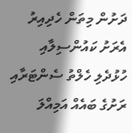ދަށުން މިތަން ހެދިއިރު އެރަށު ކައުންސިލާއި ހުޅުދެލި ހެލްތު ސެންޓަރާއި ރަށުގެ ބައެއް އަމިއްލަ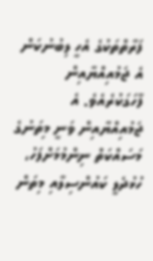ފަރާތްތަކުގެ އެހީ ލިބުނުކަން އެ ޖަމުއިއްޔާއިން ފާހަގަކުރެއެވެ. އެ ޖަމުއިއްޔާއިން ވަނީ މިތަނުގެ މަސައްކަތް ނިންމުމަށްފަހު، ހުޅުދެލީ ކައުންސިލާއި މިތަން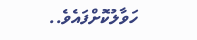ހަވާލުކޮށްފައެވެ..